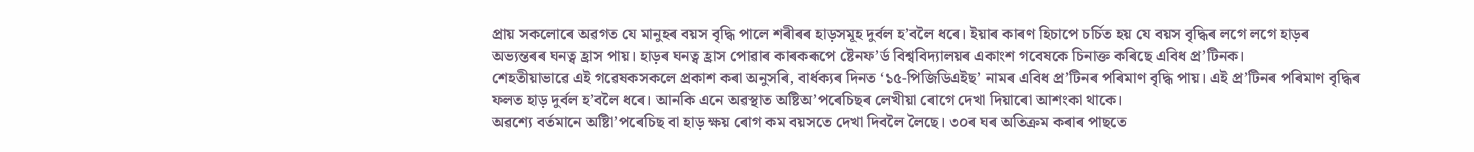প্রায় সকলোৰে অৱগত যে মানুহৰ বয়স বৃদ্ধি পালে শৰীৰৰ হাড়সমূহ দুর্বল হ’বলৈ ধৰে। ইয়াৰ কাৰণ হিচাপে চর্চিত হয় যে বয়স বৃদ্ধিৰ লগে লগে হাড়ৰ অভ্যন্তৰৰ ঘনত্ব হ্রাস পায়। হাড়ৰ ঘনত্ব হ্রাস পোৱাৰ কাৰকৰূপে ষ্টেনফ’র্ড বিশ্ববিদ্যালয়ৰ একাংশ গবেষকে চিনাক্ত কৰিছে এবিধ প্র’টিনক।
শেহতীয়াভাৱে এই গৱেষকসকলে প্ৰকাশ কৰা অনুসৰি, বাৰ্ধক্যৰ দিনত ‘১৫-পিজিডিএইছ’ নামৰ এবিধ প্ৰ’টিনৰ পৰিমাণ বৃদ্ধি পায়। এই প্ৰ’টিনৰ পৰিমাণ বৃদ্ধিৰ ফলত হাড় দুর্বল হ’বলৈ ধৰে। আনকি এনে অৱস্থাত অষ্টিঅ’পৰেচিছৰ লেখীয়া ৰোগে দেখা দিয়াৰো আশংকা থাকে।
অৱশ্যে বর্তমানে অষ্টিা’পৰেচিছ বা হাড় ক্ষয় ৰোগ কম বয়সতে দেখা দিবলৈ লৈছে। ৩০ৰ ঘৰ অতিক্ৰম কৰাৰ পাছতে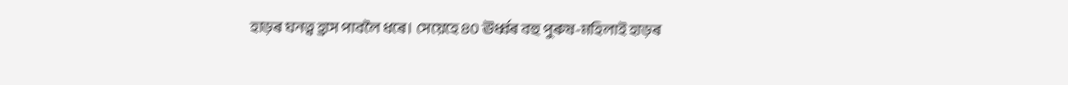হাড়ৰ ঘনত্ব হ্রাস পাবলৈ ধৰে। সেয়েহে ৪০ ঊর্ধ্বৰ বহু পুৰুষ-মহিলাই হাড়ৰ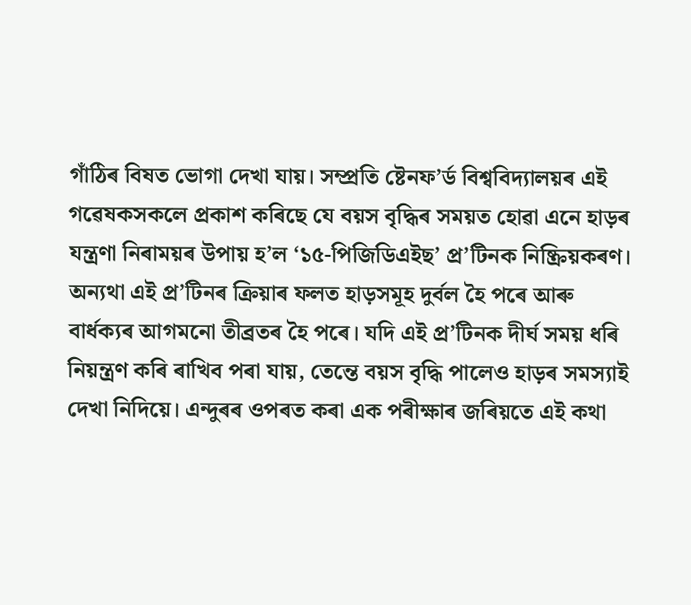গাঁঠিৰ বিষত ভোগা দেখা যায়। সম্প্রতি ষ্টেনফ’র্ড বিশ্ববিদ্যালয়ৰ এই গৱেষকসকলে প্রকাশ কৰিছে যে বয়স বৃদ্ধিৰ সময়ত হোৱা এনে হাড়ৰ যন্ত্রণা নিৰাময়ৰ উপায় হ’ল ‘১৫-পিজিডিএইছ’ প্র’টিনক নিষ্ক্রিয়কৰণ।
অন্যথা এই প্ৰ’টিনৰ ক্ৰিয়াৰ ফলত হাড়সমূহ দুর্বল হৈ পৰে আৰু বাৰ্ধক্যৰ আগমনো তীব্ৰতৰ হৈ পৰে। যদি এই প্র’টিনক দীর্ঘ সময় ধৰি নিয়ন্ত্ৰণ কৰি ৰাখিব পৰা যায়, তেন্তে বয়স বৃদ্ধি পালেও হাড়ৰ সমস্যাই দেখা নিদিয়ে। এন্দুৰৰ ওপৰত কৰা এক পৰীক্ষাৰ জৰিয়তে এই কথা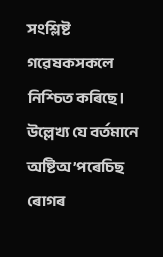সংশ্লিষ্ট গৱেষকসকলে নিশ্চিত কৰিছে। উল্লেখ্য যে বর্তমানে অষ্টিঅ’পৰেচিছ ৰোগৰ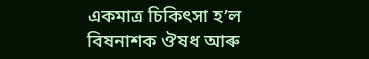একমাত্ৰ চিকিৎসা হ’ল বিষনাশক ঔষধ আৰু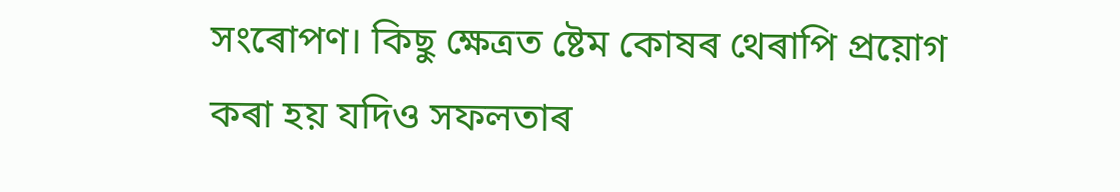সংৰোপণ। কিছু ক্ষেত্রত ষ্টেম কোষৰ থেৰাপি প্রয়োগ কৰা হয় যদিও সফলতাৰ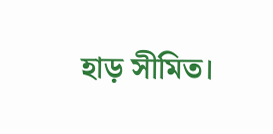হাড় সীমিত।